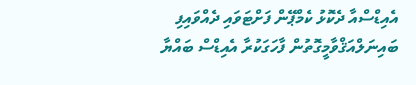އެއިޑްސްއާ ދެކޮޅު ކެމްޕޭން ފަށްޓަވައި ދެއްވައިފި
ބައިނަލްއަޤްވާމީގޮތުން ފާހަގަކުރާ އެއިޑްސް ބައްޔާ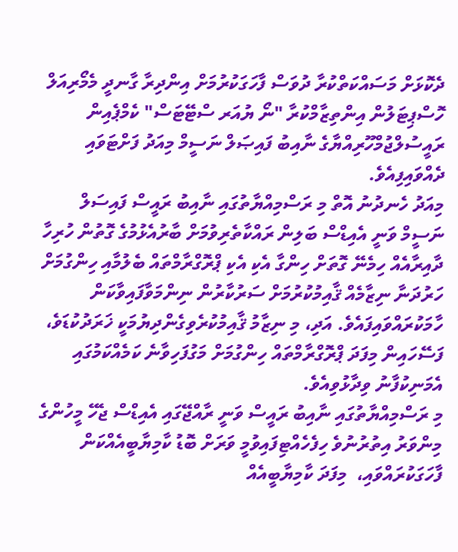ދެކޮޅަށް މަސައްކަތްކުރާ ދުވަސް ފާހަގަކުރުމަށް އިންދިރާ ގާނދީ މެމޯރިއަލް ހޮސްޕިޓަލުން އިންތިޒާމްކުރާ "ނޯ ޔުއަރ ސްޓޭޓަސް" ކެމްޕެއިން ރައީސުލްޖުމްހޫރިއްޔާގެ ނާއިބު ފައިޞަލް ނަސީމް މިއަދު ފަށްޓަވައި ދެއްވައިފިއެވެ.
މިއަދު ހެނދުނު އޮތް މި ރަސްމިއްޔާތުގައި ނާއިބު ރައީސް ފައިސަލް ނަސީމް ވަނީ އެއިޑްސް ބަލިން ރައްކާތެރިވުމަށް ބާރުއެޅުމުގެ ގޮތުން ހުރިހާ ދާއިރާއެއް ހިމެނޭ ގޮތަށް ހިންގާ އެކި އެކި ޕްރޮގްރާމްތައް ބެލުމާއި ހިންގުމަށް ހަރުދަނާ ނިޒާމެއް ޤާއިމުކުރުމަށް ސަރުކާރުން ނިންމަވާފައިވާކަން ހާމަކުރައްވައިފައެވެ. އަދި، މި ނިޒާމު ޤާއިމުކުރެވިގެންދިޔުމަކީ ޚަރަދުކުޑަވެ، ފަސޭހައިން މިފަދަ ޕްރޮގްރާމްތައް ހިންގުމަށް މަގުފަހިވާނެ ކަމެއްކަމުގައި އެމަނިކުފާނު ވިދާޅުވިއެވެ.
މި ރަސްމިއްޔާތުގައި ނާއިބު ރައީސް ވަނީ ރާއްޖޭގައި އެއިޑްސް ޖެހޭ މީހުންގެ މިންވަރު އިތުރުނުވެ ހިފެހެއްޓިފައިވުމީ ވަރަށް ބޮޑު ކާމިޔާބީއެއްކަން ފާހަގަކުރައްވައި،  މިފަދަ ކާމިޔާބީއެއް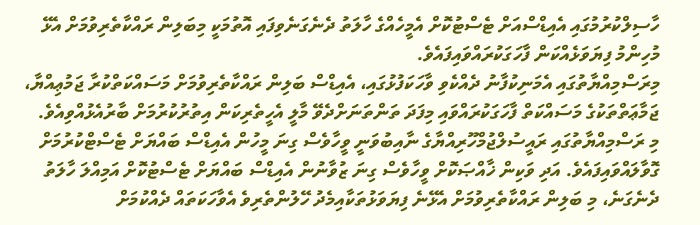ހާސިލްކުރުމުގައި އެއިޑްސްއަށް ޓެސްޓުކޮށް އެމީހެއްގެ ހާލަތު ދެނެގަނެވިފައި އޮތުމަކީ މިބަލިން ރައްކާތެރިވުމަށް އެޅޭ މުހިންމު ފިޔަވަޅެއްކަން ފާހަގަކުރައްވައިފައެވެ.
މިރަސްމިއްޔާތުގައި އެމަނިކުފާނު ދެއްކެވި ވާހަކަފުޅުގައި، އެއިޑްސް ބަލިން ރައްކާތެރިވުމަށް މަސައްކަތްކުރާ ޖަމުޢިއްޔާ، ޖަމާޢަތްތަކުގެ މަސައްކަތް ފާހަގަކުރައްވައި މިފަދަ ތަންތަނަށްދެވޭ މާލީ އެހީތެރިކަން އިތުރުކުރުމަށް ބާރުއެޅުއްވިއެވެ.
މި ރަސްމިއްޔާތުގައި ރައީސުލްޖުމްހޫރިއްޔާގެ ނާއިބުވަނީ ވީހާވެސް ގިނަ މީހުން އެއިޑްސް ބައްޔަށް ޓެސްޓްކުރުމަށް ގޮވާލައްވައިފައެވެ. އަދި ވަކިން ޚާއްޞަކޮށް ވީހާވެސް ގިނަ ޒުވާނުން އެއިޑްސް ބައްޔަށް ޓެސްޓުކޮށް އަމިއްލަ ހާލަތު ދެނެގަނެ، މި ބަލިން ރައްކާތެރިވުމަށް އެޅޭނެ ފިޔަވަޅުތަކާއިމެދު ހޭލުންތެރިވެ އެވާހަކަތައް ދެއްކުމަށް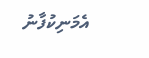އެމަނިކުފާނު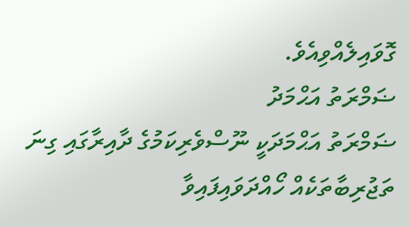ގޮވައިލެއްވިއެވެ.
ޟަމްރަތު އަޙްމަދު
ޟަމްރަތު އަޙްމަދަކީ ނޫސްވެރިކަމުގެ ދާއިރާގައި ގިނަ ތަޖުރިބާތަކެއް ހޯއްދަވައިފައިވާ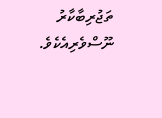ތަޖުރިބާކާރު ނޫސްވެރިއެކެވެ.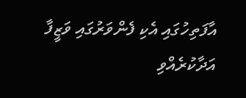އާފަތިހުގައި އެކި ފެންވަރުގައި ވަޒީފާ އަދާކުރެއްވި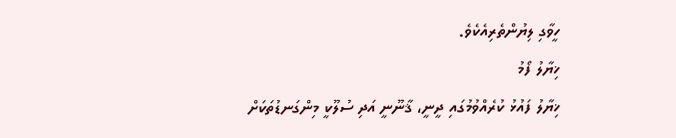ހީވާގި ލިޔުންތެރިއެކެވެ.
ޚިޔާލު ފޯމު
ޚިޔާލު ފައުޅު ކުރެއްވުމުގައި ދީނީ، ޤާނޫނީ އަދި ސުލޫކީ މިންގަނޑުތަކަށް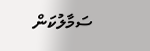ސަމާލުކަން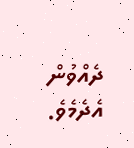ދެއްވުން އެދެމެވެ.